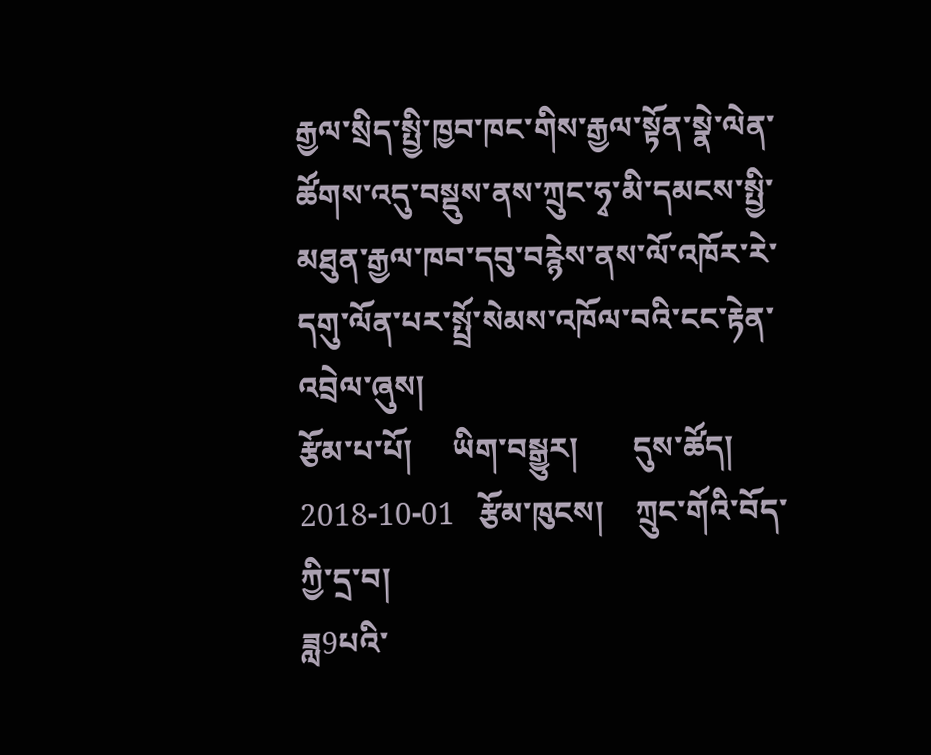རྒྱལ་སྲིད་སྤྱི་ཁྱབ་ཁང་གིས་རྒྱལ་སྟོན་སྣེ་ལེན་ཚོགས་འདུ་བསྡུས་ནས་ཀྲུང་ཧྭ་མི་དམངས་སྤྱི་མཐུན་རྒྱལ་ཁབ་དབུ་བརྙེས་ནས་ལོ་འཁོར་རེ་དགུ་ལོན་པར་སྤྲོ་སེམས་འཁོལ་བའི་ངང་རྟེན་འབྲེལ་ཞུས།
རྩོམ་པ་པོ།     ཡིག་བསྒྱུར།       དུས་ཚོད།   2018-10-01   རྩོམ་ཁུངས།    ཀྲུང་གོའི་བོད་ཀྱི་དྲ་བ།
ཟླ9པའི་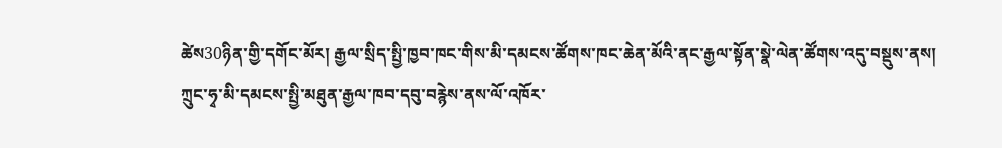ཚེས30ཉིན་གྱི་དགོང་མོར། རྒྱལ་སྲིད་སྤྱི་ཁྱབ་ཁང་གིས་མི་དམངས་ཚོགས་ཁང་ཆེན་མོའི་ནང་རྒྱལ་སྟོན་སྣེ་ལེན་ཚོགས་འདུ་བསྡུས་ནས། ཀྲུང་ཧྭ་མི་དམངས་སྤྱི་མཐུན་རྒྱལ་ཁབ་དབུ་བརྙེས་ནས་ལོ་འཁོར་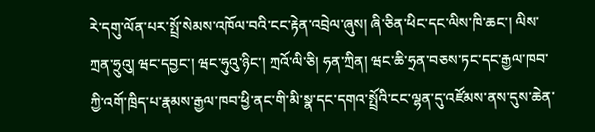རེ་དགུ་ལོན་པར་སྤྲོ་སེམས་འཁོལ་བའི་ངང་རྟེན་འབྲེལ་ཞུས། ཞི་ཅིན་ཕིང་དང་ལིས་ཁི་ཆང་། ལིས་ཀྲན་ཧྲུའུ། ཝང་དབྱང་། ཝང་ཧུའུ་ཉིང་། ཀྲའོ་ལི་ཅི། ཧན་ཀྲིན། ཝང་ཆི་ཧྲན་བཅས་ཏང་དང་རྒྱལ་ཁབ་ཀྱི་འགོ་ཁྲིད་པ་རྣམས་རྒྱལ་ཁབ་ཕྱི་ནང་གི་མི་སྣ་དང་དགའ་སྤྲོའི་ངང་ལྷན་དུ་འཛོམས་ནས་དུས་ཆེན་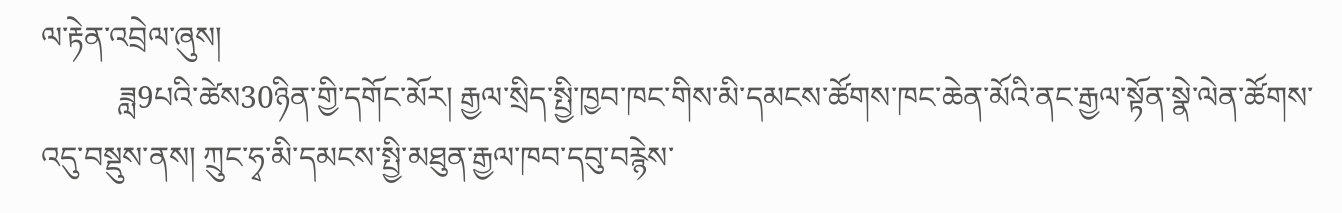ལ་རྟེན་འབྲེལ་ཞུས།
          ཟླ9པའི་ཚེས30ཉིན་གྱི་དགོང་མོར། རྒྱལ་སྲིད་སྤྱི་ཁྱབ་ཁང་གིས་མི་དམངས་ཚོགས་ཁང་ཆེན་མོའི་ནང་རྒྱལ་སྟོན་སྣེ་ལེན་ཚོགས་འདུ་བསྡུས་ནས། ཀྲུང་ཧྭ་མི་དམངས་སྤྱི་མཐུན་རྒྱལ་ཁབ་དབུ་བརྙེས་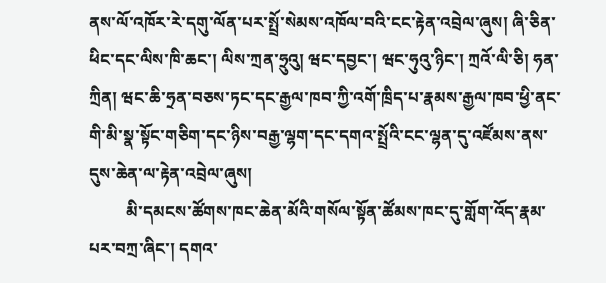ནས་ལོ་འཁོར་རེ་དགུ་ལོན་པར་སྤྲོ་སེམས་འཁོལ་བའི་ངང་རྟེན་འབྲེལ་ཞུས། ཞི་ཅིན་ཕིང་དང་ལིས་ཁི་ཆང་། ལིས་ཀྲན་ཧྲུའུ། ཝང་དབྱང་། ཝང་ཧུའུ་ཉིང་། ཀྲའོ་ལི་ཅི། ཧན་ཀྲིན། ཝང་ཆི་ཧྲན་བཅས་ཏང་དང་རྒྱལ་ཁབ་ཀྱི་འགོ་ཁྲིད་པ་རྣམས་རྒྱལ་ཁབ་ཕྱི་ནང་གི་མི་སྣ་སྟོང་གཅིག་དང་ཉིས་བརྒྱ་ལྷག་དང་དགའ་སྤྲོའི་ངང་ལྷན་དུ་འཛོམས་ནས་དུས་ཆེན་ལ་རྟེན་འབྲེལ་ཞུས།
         མི་དམངས་ཚོགས་ཁང་ཆེན་མོའི་གསོལ་སྟོན་ཚོམས་ཁང་དུ་གློག་འོད་རྣམ་པར་བཀྲ་ཞིང་། དགའ་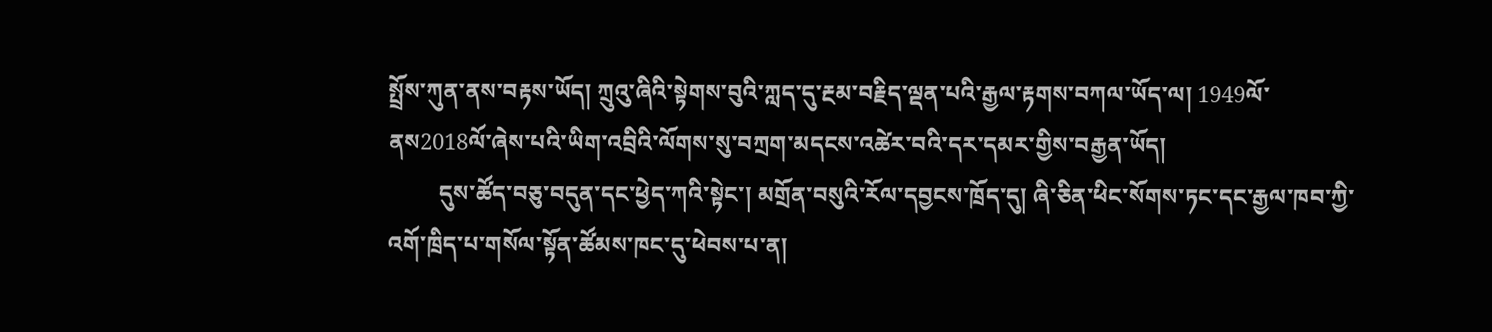སྤྲོས་ཀུན་ནས་བརྟས་ཡོད། ཀྲུའུ་ཞིའི་སྟེགས་བུའི་ཀླད་དུ་རྔམ་བརྗིད་ལྡན་པའི་རྒྱལ་རྟགས་བཀལ་ཡོད་ལ། 1949ལོ་ནས2018ལོ་ཞེས་པའི་ཡིག་འབྲིའི་ལོགས་སུ་བཀྲག་མདངས་འཚེར་བའི་དར་དམར་གྱིས་བརྒྱན་ཡོད།
         དུས་ཚོད་བཅུ་བདུན་དང་ཕྱེད་ཀའི་སྟེང་། མགྲོན་བསུའི་རོལ་དབྱངས་ཁྲོད་དུ། ཞི་ཅིན་ཕིང་སོགས་ཏང་དང་རྒྱལ་ཁབ་ཀྱི་འགོ་ཁྲིད་པ་གསོལ་སྟོན་ཚོམས་ཁང་དུ་ཕེབས་པ་ན།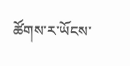ཚོགས་ར་ཡོངས་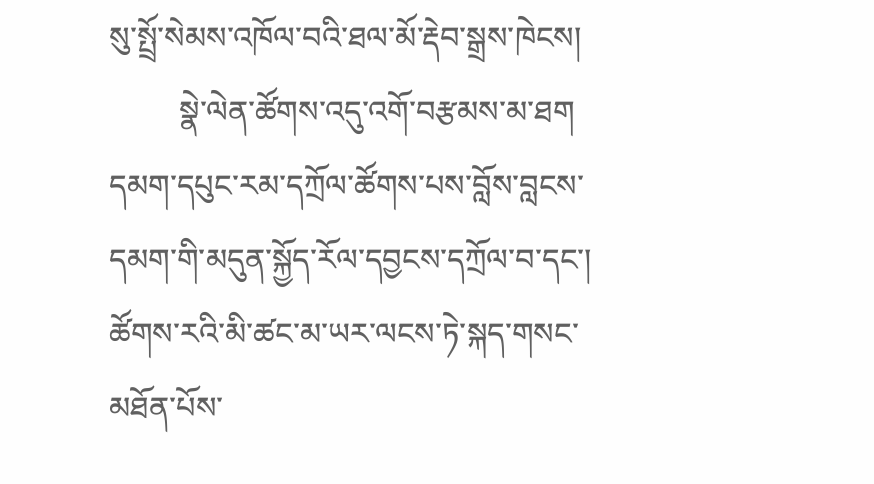སུ་སྤྲོ་སེམས་འཁོལ་བའི་ཐལ་མོ་རྡེབ་སྒྲས་ཁེངས།
         སྣེ་ལེན་ཚོགས་འདུ་འགོ་བརྩམས་མ་ཐག དམག་དཔུང་རམ་དཀྲོལ་ཚོགས་པས་བློས་བླངས་དམག་གི་མདུན་སྐྱོད་རོལ་དབྱངས་དཀྲོལ་བ་དང་། ཚོགས་རའི་མི་ཚང་མ་ཡར་ལངས་ཏེ་སྐད་གསང་མཐོན་པོས་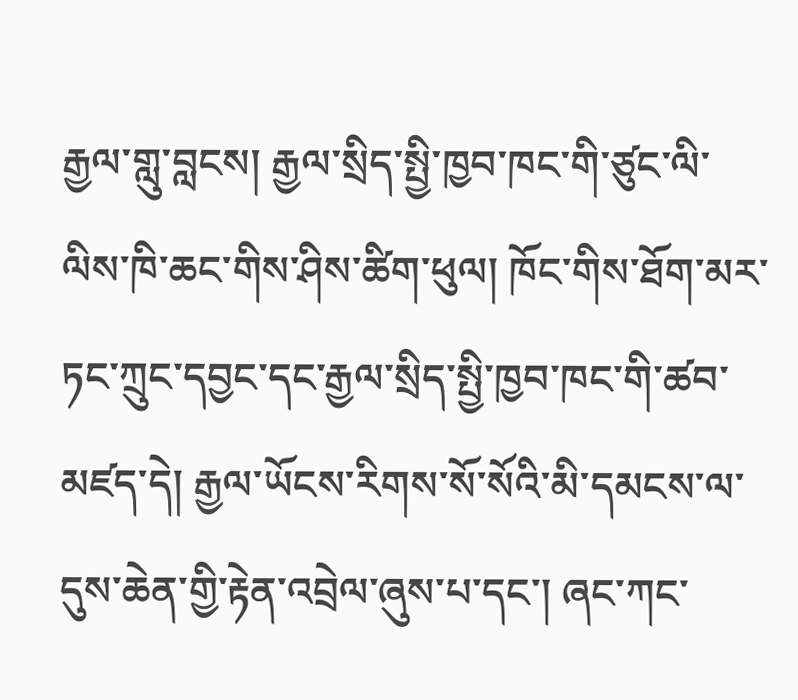རྒྱལ་གླུ་བླངས། རྒྱལ་སྲིད་སྤྱི་ཁྱབ་ཁང་གི་ཙུང་ལི་ལིས་ཁི་ཆང་གིས་ཤིས་ཚིག་ཕུལ། ཁོང་གིས་ཐོག་མར་ཏང་ཀྲུང་དབྱང་དང་རྒྱལ་སྲིད་སྤྱི་ཁྱབ་ཁང་གི་ཚབ་མཛད་དེ། རྒྱལ་ཡོངས་རིགས་སོ་སོའི་མི་དམངས་ལ་དུས་ཆེན་གྱི་རྟེན་འབྲེལ་ཞུས་པ་དང་། ཞང་ཀང་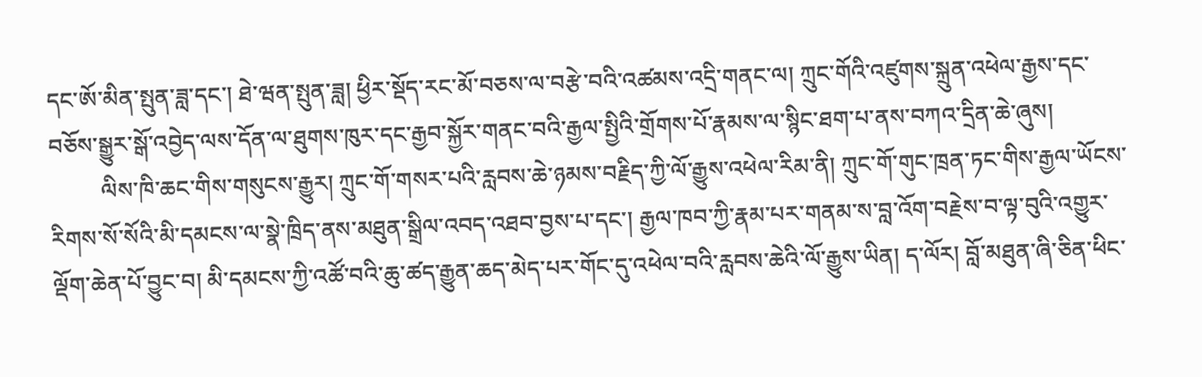དང་ཨོ་མིན་སྤུན་ཟླ་དང་། ཐེ་ཝན་སྤུན་ཟླ། ཕྱིར་སྡོད་རང་མོ་བཅས་ལ་བརྩེ་བའི་འཚམས་འདྲི་གནང་ལ། ཀྲུང་གོའི་འཛུགས་སྐྲུན་འཕེལ་རྒྱས་དང་བཅོས་སྒྱུར་སྒོ་འབྱེད་ལས་དོན་ལ་ཐུགས་ཁུར་དང་རྒྱབ་སྐྱོར་གནང་བའི་རྒྱལ་སྤྱིའི་གྲོགས་པོ་རྣམས་ལ་སྙིང་ཐག་པ་ནས་བཀའ་དྲིན་ཆེ་ཞུས།
         ལིས་ཁི་ཆང་གིས་གསུངས་རྒྱུར། ཀྲུང་གོ་གསར་པའི་རླབས་ཆེ་ཉམས་བརྗིད་ཀྱི་ལོ་རྒྱུས་འཕེལ་རིམ་ནི། ཀྲུང་གོ་གུང་ཁྲན་ཏང་གིས་རྒྱལ་ཡོངས་རིགས་སོ་སོའི་མི་དམངས་ལ་སྣེ་ཁྲིད་ནས་མཐུན་སྒྲིལ་འབད་འཐབ་བྱས་པ་དང་། རྒྱལ་ཁབ་ཀྱི་རྣམ་པར་གནམ་ས་བླ་འོག་བརྗེས་བ་ལྟ་བུའི་འགྱུར་ལྡོག་ཆེན་པོ་བྱུང་བ། མི་དམངས་ཀྱི་འཚོ་བའི་ཆུ་ཚད་རྒྱུན་ཆད་མེད་པར་གོང་དུ་འཕེལ་བའི་རླབས་ཆེའི་ལོ་རྒྱུས་ཡིན། ད་ལོར། བློ་མཐུན་ཞི་ཅིན་ཕིང་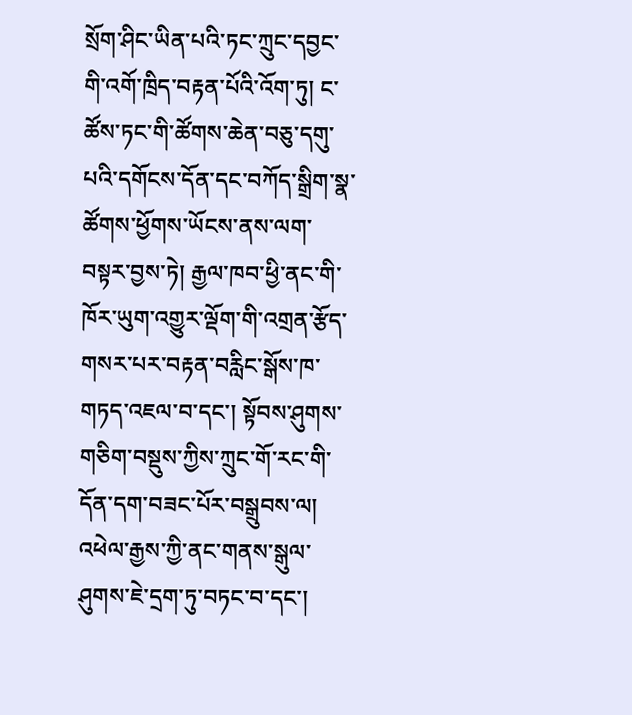སྲོག་ཤིང་ཡིན་པའི་ཏང་ཀྲུང་དབྱང་གི་འགོ་ཁྲིད་བརྟན་པོའི་འོག་ཏུ། ང་ཚོས་ཏང་གི་ཚོགས་ཆེན་བཅུ་དགུ་པའི་དགོངས་དོན་དང་བཀོད་སྒྲིག་སྣ་ཚོགས་ཕྱོགས་ཡོངས་ནས་ལག་བསྟར་བྱས་ཏེ། རྒྱལ་ཁབ་ཕྱི་ནང་གི་ཁོར་ཡུག་འགྱུར་ལྡོག་གི་འགྲན་རྩོད་གསར་པར་བརྟན་བརླིང་སྒོས་ཁ་གཏད་འཇལ་བ་དང་། སྟོབས་ཤུགས་གཅིག་བསྡུས་ཀྱིས་ཀྲུང་གོ་རང་གི་དོན་དག་བཟང་པོར་བསྒྲུབས་ལ། འཕེལ་རྒྱས་ཀྱི་ནང་གནས་སྒུལ་ཤུགས་ཇེ་དྲག་ཏུ་བཏང་བ་དང་།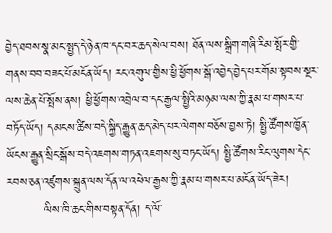བྱེད་ཐབས་སྣ་མང་སྤྱད་དེ་ཉེན་ཁ་དང་བར་ཆད་སེལ་བས། ཐོན་ལས་སྒྲིག་གཞི་རིམ་སྤོར་གྱི་གནས་བབ་བཟང་པོ་མངོན་ཡོད། རང་འགུལ་གྱིས་ཕྱི་ཕྱོགས་སྒོ་འབྱེད་བྱེད་པར་གོམ་སྟབས་སྔར་ལས་ཆེན་པོ་སྤོས་ནས། ཕྱི་ཕྱོགས་འབྲེལ་བ་དང་རྒྱལ་སྤྱིའི་མཉམ་ལས་ཀྱི་རྣམ་པ་གསར་པ་བཏོད་ཡོད། དམངས་ཚིས་བདེ་སྐྱིད་རྒྱུན་ཆད་མེད་པར་ལེགས་བཅོས་བྱས་ཏེ། སྤྱི་ཚོགས་ཁྱོན་ཡོངས་རྒྱུན་སྲིང་སྒོས་བདེ་འཇགས་གཏན་འཇགས་སུ་བཏང་ཡོད། སྤྱི་ཚོགས་རིང་ལུགས་དེང་རབས་ཅན་འཛུགས་སྐྲུན་ལས་དོན་ལ་འཕེལ་རྒྱས་ཀྱི་རྣམ་པ་གསར་པ་མངོན་ཡོད་ཟེར།
         ལིས་ཁི་ཆང་གིས་བསྟན་དོན། ད་ལོ་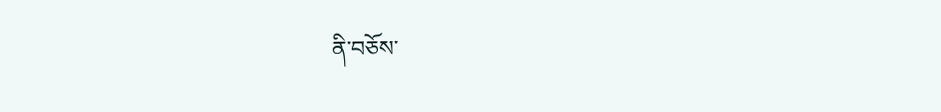ནི་བཅོས་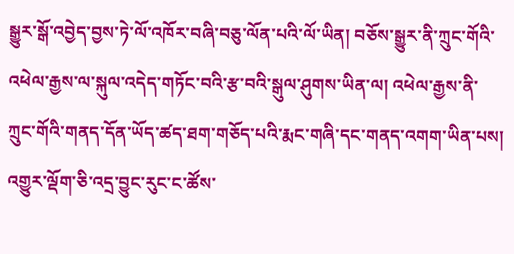སྒྱུར་སྒོ་འབྱེད་བྱས་ཏེ་ལོ་འཁོར་བཞི་བཅུ་ལོན་པའི་ལོ་ཡིན། བཅོས་སྒྱུར་ནི་ཀྲུང་གོའི་འཕེལ་རྒྱས་ལ་སྐུལ་འདེད་གཏོང་བའི་རྩ་བའི་སྒུལ་ཤུགས་ཡིན་ལ། འཕེལ་རྒྱས་ནི་ཀྲུང་གོའི་གནད་དོན་ཡོད་ཚད་ཐག་གཅོད་པའི་རྨང་གཞི་དང་གནད་འགག་ཡིན་པས། འགྱུར་ལྡོག་ཅི་འདྲ་བྱུང་རུང་ང་ཚོས་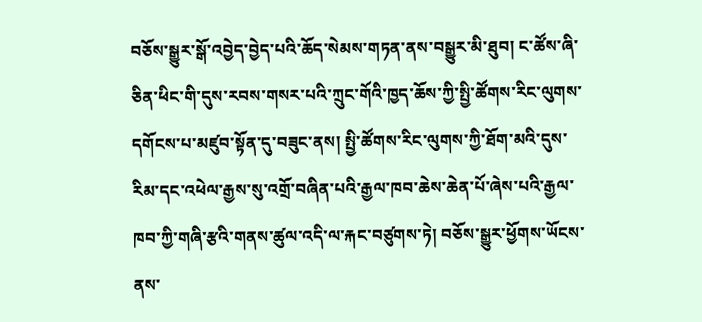བཅོས་སྒྱུར་སྒོ་འབྱེད་བྱེད་པའི་ཆོད་སེམས་གཏན་ནས་བསྒྱུར་མི་ཐུབ། ང་ཚོས་ཞི་ཅིན་ཕིང་གི་དུས་རབས་གསར་པའི་ཀྲུང་གོའི་ཁྱད་ཆོས་ཀྱི་སྤྱི་ཚོགས་རིང་ལུགས་དགོངས་པ་མཛུབ་སྟོན་དུ་བཟུང་ནས། སྤྱི་ཚོགས་རིང་ལུགས་ཀྱི་ཐོག་མའི་དུས་རིམ་དང་འཕེལ་རྒྱས་སུ་འགྲོ་བཞིན་པའི་རྒྱལ་ཁབ་ཆེས་ཆེན་པོ་ཞེས་པའི་རྒྱལ་ཁབ་ཀྱི་གཞི་རྩའི་གནས་ཚུལ་འདི་ལ་རྐང་བཙུགས་ཏེ། བཅོས་སྒྱུར་ཕྱོགས་ཡོངས་ནས་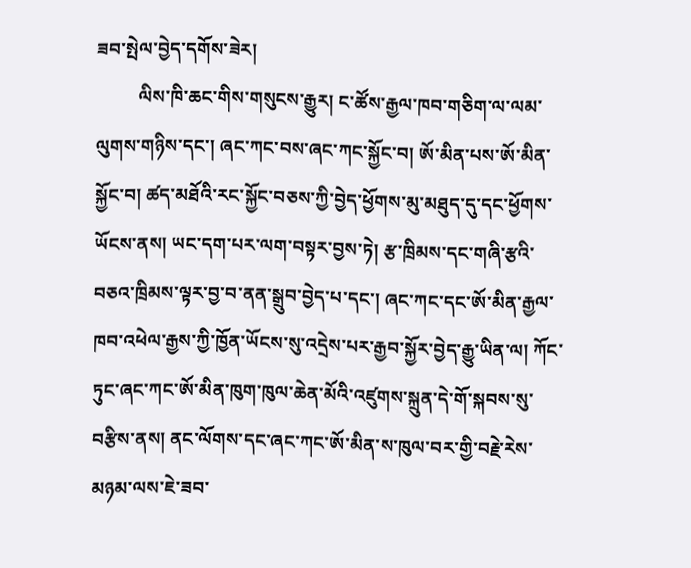ཟབ་སྤེལ་བྱེད་དགོས་ཟེར།
         ལིས་ཁི་ཆང་གིས་གསུངས་རྒྱུར། ང་ཚོས་རྒྱལ་ཁབ་གཅིག་ལ་ལམ་ལུགས་གཉིས་དང་། ཞང་ཀང་བས་ཞང་ཀང་སྐྱོང་བ། ཨོ་མིན་པས་ཨོ་མིན་སྐྱོང་བ། ཚད་མཐོའི་རང་སྐྱོང་བཅས་ཀྱི་བྱེད་ཕྱོགས་མུ་མཐུད་དུ་དང་ཕྱོགས་ཡོངས་ནས། ཡང་དག་པར་ལག་བསྟར་བྱས་ཏེ། རྩ་ཁྲིམས་དང་གཞི་རྩའི་བཅའ་ཁྲིམས་ལྟར་བྱ་བ་ནན་སྒྲུབ་བྱེད་པ་དང་། ཞང་ཀང་དང་ཨོ་མིན་རྒྱལ་ཁབ་འཕེལ་རྒྱས་ཀྱི་ཁྱོན་ཡོངས་སུ་འདྲེས་པར་རྒྱབ་སྐྱོར་བྱེད་རྒྱུ་ཡིན་ལ། ཀོང་ཏུང་ཞང་ཀང་ཨོ་མིན་ཁུག་ཁུལ་ཆེན་མོའི་འཛུགས་སྐྲུན་དེ་གོ་སྐབས་སུ་བརྩིས་ནས། ནང་ལོགས་དང་ཞང་ཀང་ཨོ་མིན་ས་ཁུལ་བར་གྱི་བརྗེ་རེས་མཉམ་ལས་ཇེ་ཟབ་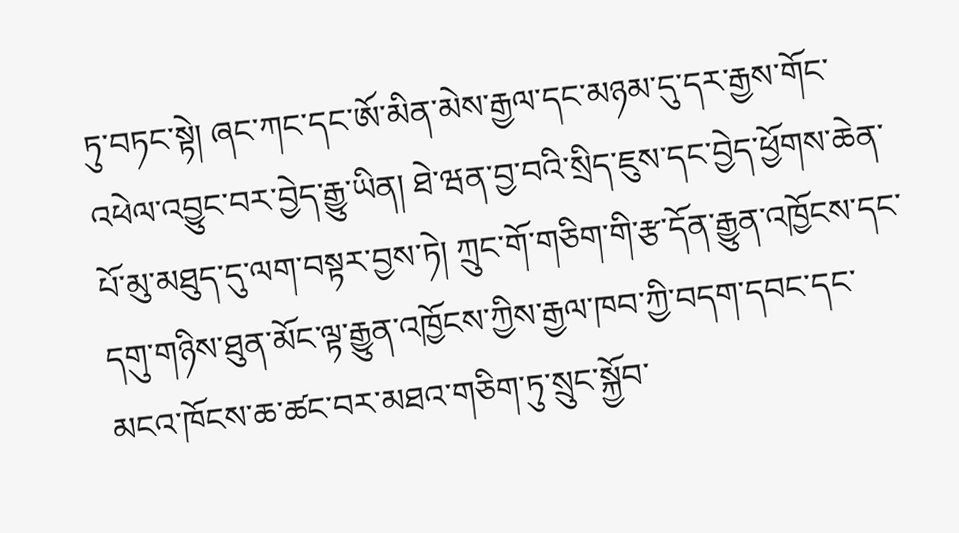ཏུ་བཏང་སྟེ། ཞང་ཀང་དང་ཨོ་མིན་མེས་རྒྱལ་དང་མཉམ་དུ་དར་རྒྱས་གོང་འཕེལ་འབྱུང་བར་བྱེད་རྒྱུ་ཡིན། ཐེ་ཝན་བྱ་བའི་སྲིད་ཇུས་དང་བྱེད་ཕྱོགས་ཆེན་པོ་མུ་མཐུད་དུ་ལག་བསྟར་བྱས་ཏེ། ཀྲུང་གོ་གཅིག་གི་རྩ་དོན་རྒྱུན་འཁྱོངས་དང་དགུ་གཉིས་ཐུན་མོང་ལྟ་རྒྱུན་འཁྱོངས་ཀྱིས་རྒྱལ་ཁབ་ཀྱི་བདག་དབང་དང་མངའ་ཁོངས་ཆ་ཚང་བར་མཐའ་གཅིག་ཏུ་སྲུང་སྐྱོབ་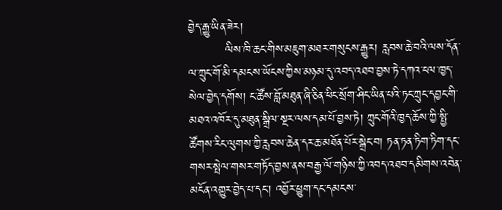བྱེད་རྒྱུ་ཡིན་ཟེར།
         ལིས་ཁི་ཆང་གིས་མཇུག་མཐར་གསུངས་རྒྱུར། རླབས་ཆེ་བའི་ལས་དོན་ལ་ཀྲུང་གོ་མི་དམངས་ཡོངས་ཀྱིས་མཉམ་དུ་འབད་འཐབ་བྱས་ཏེ་དཀའ་ངལ་ཁྱད་སེལ་བྱེད་དགོས། ང་ཚོས་བློ་མཐུན་ཞི་ཅིན་ཕིང་སྲོག་ཤིང་ཡིན་པའི་ཏང་ཀྲུང་དབྱང་གི་མཐའ་འཁོར་དུ་མཐུན་སྒྲིལ་སྔར་ལས་དམ་པོ་བྱས་ཏེ། ཀྲུང་གོའི་ཁྱད་ཆོས་ཀྱི་སྤྱི་ཚོགས་རིང་ལུགས་ཀྱི་རླབས་ཆེན་དར་ཆ་མཐོན་པོར་སྒྲེང་བ། ཏན་ཏན་ཏིག་ཏིག་དང་གསར་སྤེལ་གསར་གཏོད་བྱས་ནས་བརྒྱ་ལོ་གཉིས་ཀྱི་འབད་འཐབ་དམིགས་འབེན་མངོན་འགྱུར་བྱེད་པ་དང་། འབྱོར་ཕྱུག་དང་དམངས་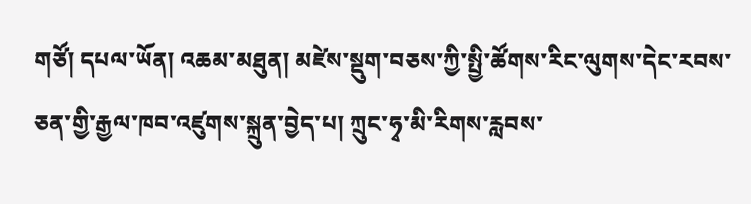གཙོ། དཔལ་ཡོན། འཆམ་མཐུན། མཛེས་སྡུག་བཅས་ཀྱི་སྤྱི་ཚོགས་རིང་ལུགས་དེང་རབས་ཅན་གྱི་རྒྱལ་ཁབ་འཛུགས་སྐྲུན་བྱེད་པ། ཀྲུང་ཧྭ་མི་རིགས་རླབས་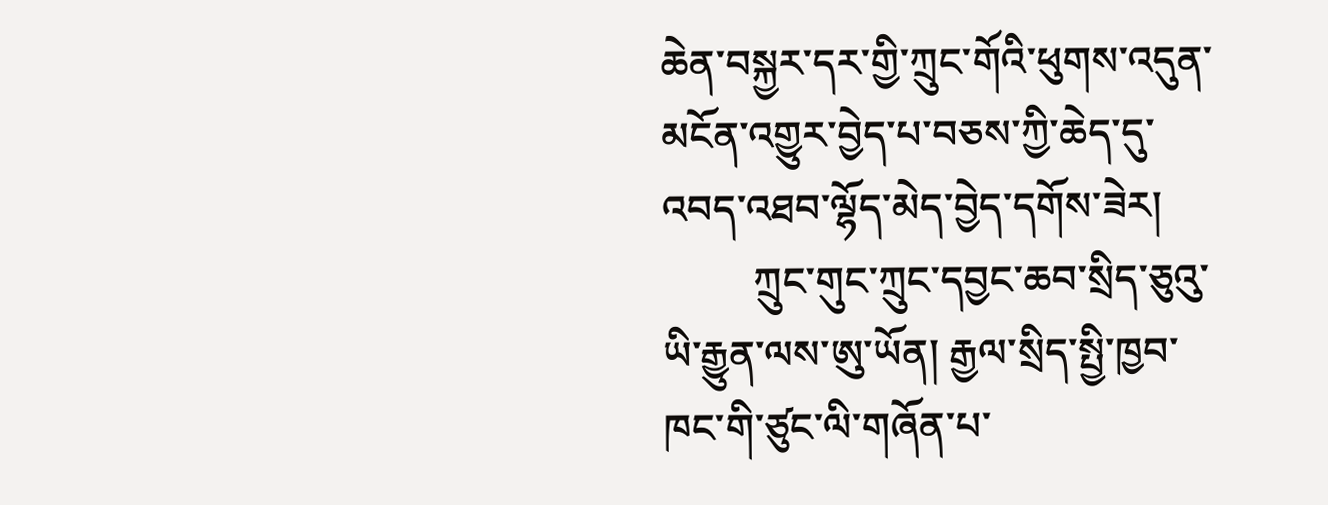ཆེན་བསྐྱར་དར་གྱི་ཀྲུང་གོའི་ཕུགས་འདུན་མངོན་འགྱུར་བྱེད་པ་བཅས་ཀྱི་ཆེད་དུ་འབད་འཐབ་ལྷོད་མེད་བྱེད་དགོས་ཟེར།
         ཀྲུང་གུང་ཀྲུང་དབྱང་ཆབ་སྲིད་ཅུའུ་ཡི་རྒྱུན་ལས་ཨུ་ཡོན། རྒྱལ་སྲིད་སྤྱི་ཁྱབ་ཁང་གི་ཙུང་ལི་གཞོན་པ་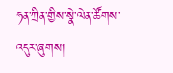ཧན་ཀྲིན་གྱིས་སྣེ་ལེན་ཚོགས་འདུར་ཞུགས།